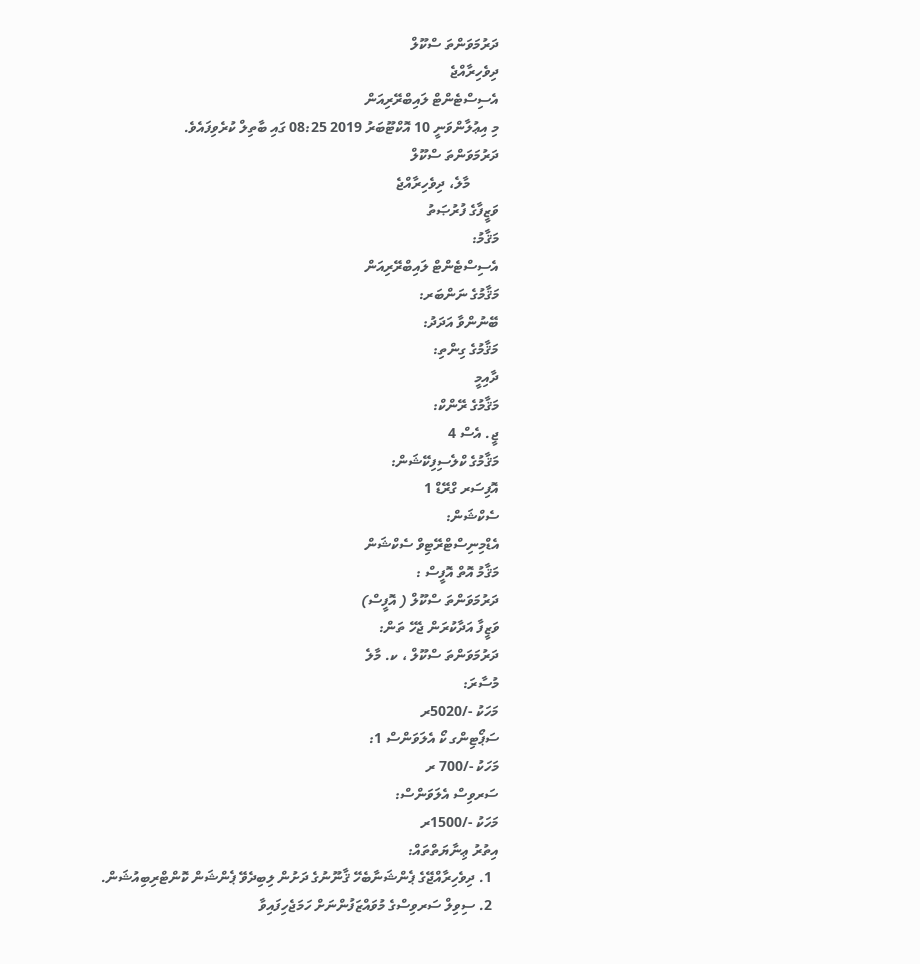ދަރުމަވަންތަ ސްކޫލް
ދިވެހިރާއްޖެ
އެސިސްޓެންޓް ލައިބްރޭރިއަން
މި އިޢުލާންވަނީ 10 އޮކްޓޫބަރު 2019 08:25 ގައި ބާތިލް ކުރެވިފައެވެ.
ދަރުމަވަންތަ ސްކޫލް
        މާލެ، ދިވެހިރާއްޖެ
ވަޒީފާގެ ފުރުޞަތު
މަޤާމު:
އެސިސްޓެންޓް ލައިބްރޭރިއަން
މަޤާމުގެ ނަންބަރ:
ބޭނުންވާ އަދަދު:
މަޤާމުގެ ގިންތި:
ދާއިމީ
މަޤާމުގެ ރޭންކް:
ޖީ. އެސް 4
މަޤާމުގެ ކްލެސިފިކޭޝަން:
އޮފިސަރ ގްރޭޑް 1
ސެކްޝަން:
އެޑްމިނިސްޓްރޭޓިވް ސެކްޝަން
މަޤާމު އޮތް އޮފީސް :
ދަރުމަވަންތަ ސްކޫލް ( އޮފީސް)
ވަޒީފާ އަދާކުރަން ޖެހޭ ތަން:
ދަރުމަވަންތަ ސްކޫލް ، ކ. މާލެ
މުސާރަ:
މަހަކު -/5020ރ
ސަޕޯޓިންގ ކޯ އެލަވަންސް 1:
މަހަކު -/700 ރ
ސަރވިސް އެލަވަންސް:
މަހަކު -/1500ރ
އިތުރު ޢިނާޔަތްތައް:
  1. ދިވެހިރާއްޖޭގެ ޕެންޝަނާބެހޭ ޤާނޫނުގެ ދަށުން ލިބިދެވޭ ޕެންޝަން ކޮންޓްރިބިއުޝަން.
  2. ސިވިލް ސަރވިސްގެ މުވައްޒަފުންނަށް ހަމަޖެހިފައިވާ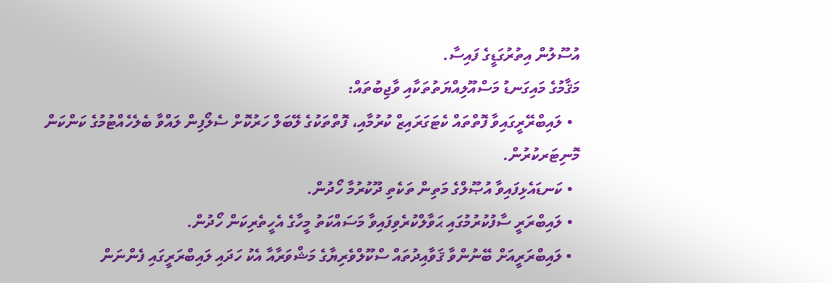އުސޫލުން އިތުރުގަޑީގެ ފައިސާ.
މަޤާމުގެ މައިގަނޑު މަސްއޫލިއްޔަތުތަކާއި ވާޖިބުތައް:
  • ލައިބްރޭރީގައިވާ ފޮތްތައް ކެޓަގަރައިޒް ކުރުމާއި، ފޮތްތަކުގެ ލޭބަލް ހަރުކޮށް ސެލޯފިން ލައްވާ ބެލެހެއްޓުމުގެ ކަންކަން މޮނިޓަރކުރުން.
  • ކަނޑައެޅިފައިވާ އުޞޫލްގެ މަތިން ތަކެތި ދޫކުރުމާ ހޯދުން.
  • ލައިބްރަރީ ސާފުކުރުމުގައި ޙަވާލްކުރެވިފައިވާ މަސައްކަތު މީހާގެ އެހީތެރިކަން ހޯދުން.
  • ލައިބްރަރީއަށް ބޭނުންވާ ޤަވާއިދުތައް ސްކޫލްވެރިޔާގެ މަޝްވަރާއާ އެކު ހަދައި ލައިބްރަރީގައި ފެންނަން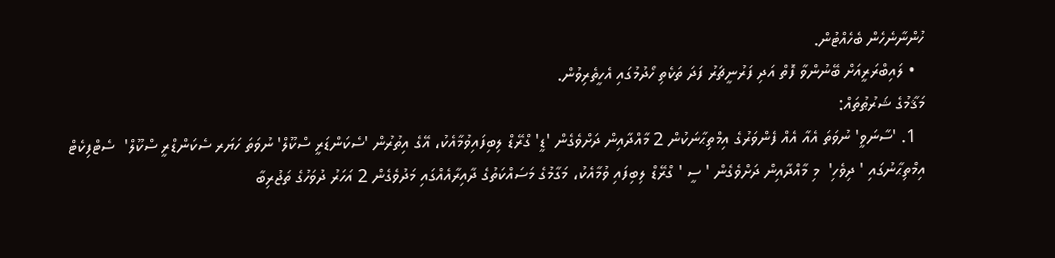ހުންނާނެހެން ބެހެއްޓުން.
  • ލައިބްރަރީއަށް ބޭނުންވާ ފޮތް އަދި ފަރުނީޗަރު ފަދަ ތަކެތި ހޯދުމުގައި އެހީތެރިވުން.
މަޤާމުގެ ޝަރުޠުތައް:
  1. 'ސާނަވީ' ނުވަތަ އެއާ އެއް ފެންވަރުގެ އިމްތިޙާނަކުން 2 މާއްދާއިން ދަށްވެގެން 'ޑީ' ގްރޭޑް ލިބިފައިވުމާއެކު، އޭގެ އިތުރުން 'ސެކަންޑަރީ ސްކޫލް' ނުވަތަ ހަޔަރ ސެކަންޑްރީ ސްކޫލް'  ސެޓްފިކެޓް އިމްތިޙާނުގައި ' ދިވެހި'  މި މާއްދާއިން ދަށްވެގެން ' ސީ ' ގްރޭޑް ލިބިފައި ވުމާއެކު، މަގާމުގެ މަސައްކަތުގެ ދާއިރާއެއްގައި މަދުވެގެން 2 އަހަރު ދުވަހުގެ ތަޖުރިބާ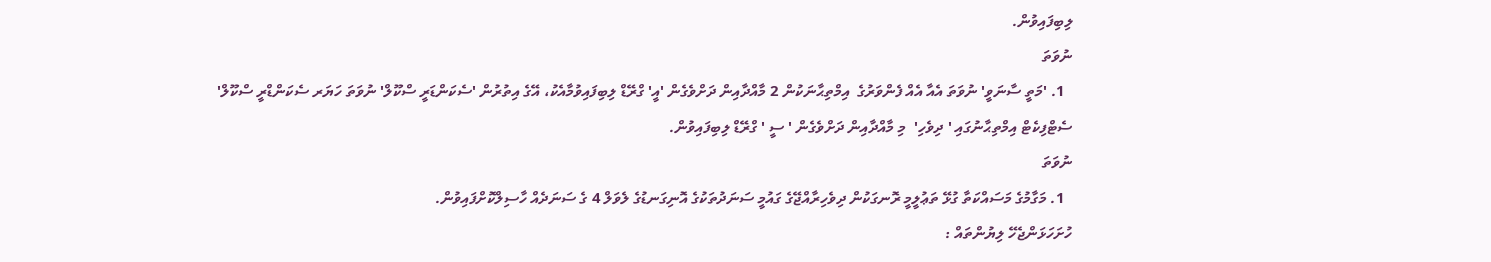ލިބިފައިވުން.
ނުވަތަ
  1. 'މަތީ ސާނަވީ' ނުވަތަ އެއާ އެއް ފެންވަރުގެ  އިމްތިޙާނަކުން 2 މާއްދާއިން ދަށްވެގެން 'އީ' ގްރޭޑް ލިބިފައިވުމާއެކު، އޭގެ އިތުރުން 'ސެކަންޑަރީ ސްކޫލް' ނުވަތަ ހަޔަރ ސެކަންޑްރީ ސްކޫލް'  ސެޓްފިކެޓް އިމްތިޙާނުގައި ' ދިވެހި'  މި މާއްދާއިން ދަށްވެގެން ' ސީ ' ގްރޭޑް ލިބިފައިވުން.
ނުވަތަ
  1. މަގާމުގެ މަސައްކަތާ ގުޅޭ ތަޢުލީމީ ރޮނގަކުން ދިވެހިރާއްޖޭގެ ގައުމީ ސަނަދުތަކުގެ އޮނިގަނޑުގެ ލެވަލް 4 ގެ ސަނަދެއް ހާސިލްކޮށްފައިވުން.
ހުށަހަޅަންޖެހޭ ލިޔުންތައް :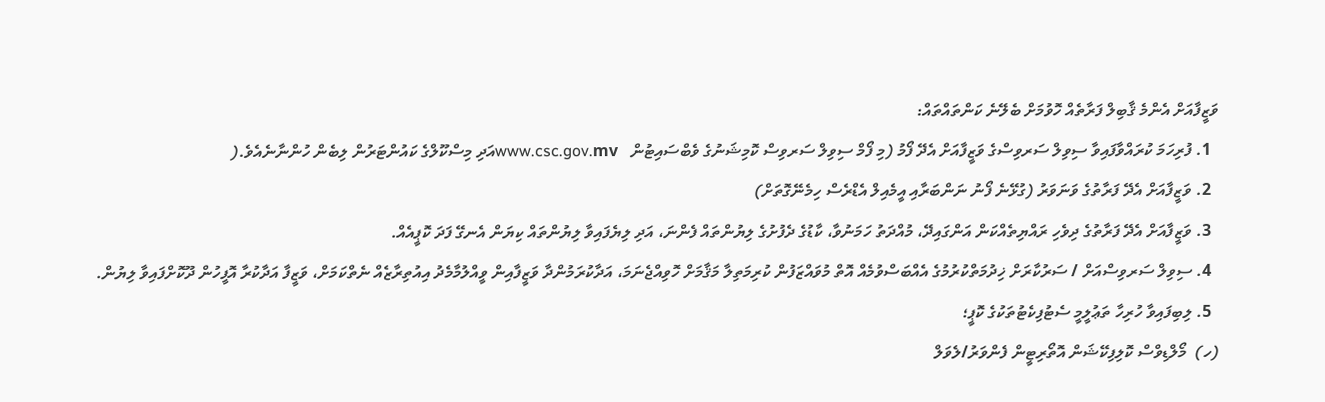ވަޒީފާއަށް އެންމެ ޤާބިލް ފަރާތެއް ހޮވުމަށް ބެލޭނެ ކަންތައްތައް:
  1. ފުރިހަމަ ކުރައްވާފައިވާ ސިވިލް ސަރވިސްގެ ވަޒީފާއަށް އެދޭ ފޯމު (މި ފޯމް ސިވިލް ސަރވިސް ކޮމިޝަނުގެ ވެބްސައިޓުން   www.csc.gov.mvއަދި މިސްކޫލްގެ ކައުންޓަރުން ލިބެން ހުންނާނެއެވެ.(
  2. ވަޒީފާއަށް އެދޭ ފަރާތުގެ ވަނަވަރު (ގުޅޭނެ ފޯނު ނަންބަރާއި އީމެއިލް އެޑްރެސް ހިމެނޭގޮތަށް)
  3. ވަޒީފާއަށް އެދޭ ފަރާތުގެ ދިވެހި ރައްޔިތެއްކަން އަންގައިދޭ، މުއްދަތު ހަމަނުވާ، ކާޑުގެ ދެފުށުގެ ލިޔުންތައް ފެންނަ، އަދި ލިޔެފައިވާ ލިޔުންތައް ކިޔަން އެނގޭ ފަދަ ކޮޕީއެއް.
  4. ސިވިލް ސަރވިސްއަށް / ސަރުކާރަށް ޚިދުމަތްކުރުމުގެ އެއްބަސްވުމެއް އޮތް މުވައްޒަފުން ކުރިމަތިލާ މަޤާމަށް ހޮވިއްޖެނަމަ، އަދާކުރަމުންދާ ވަޒީފާއިން ވީއްލުމާމެދު އިއުތިރާޒެއް ނެތްކަމަށް، ވަޒީފާ އަދާކުރާ އޮފީހުން ދޫކޮށްފައިވާ ލިޔުން.
  5. ލިބިފައިވާ ހުރިހާ ތަޢުލީމީ ސެޓުފިކެޓުތަކުގެ ކޮޕީ؛
(ހ)  މޯލްޑިވްސް ކޮލިފިކޭޝަން އޮތޯރިޓީން ފެންވަރު/ލެވަލް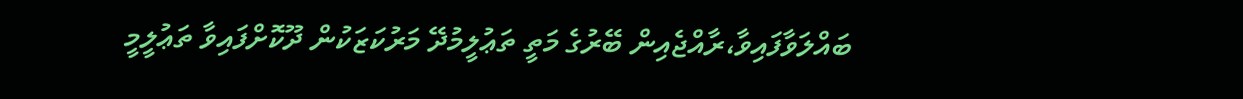ބައްލަވާފައިވާ،ރާއްޖެއިން ބޭރުގެ މަތީ ތަޢުލީމުދޭ މަރުކަޒަކުން ދޫކޮށްފައިވާ ތަޢުލީމީ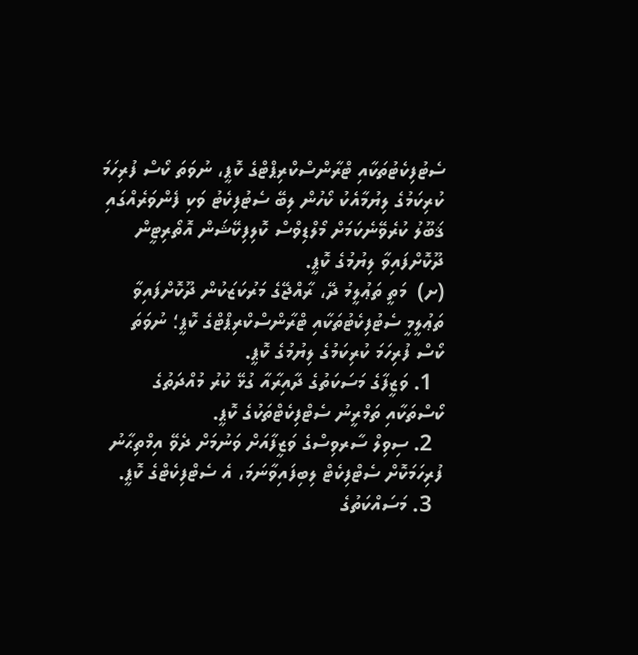ސެޓުފިކެޓުތަކާއި ޓްރާންސްކްރިޕްޓްގެ ކޮޕީ، ނުވަތަ ކޯސް ފުރިހަމަ ކުރިކަމުގެ ލިޔުމާއެކު ކޯހުން ލިބޭ ސެޓުފިކެޓު ވަކި ފެންވަރެއްގައި ޤަބޫލު ކުރެވޭނެކަމަށް މޯލްޑިވްސް ކޮލިފިކޭޝަން އޮތޯރިޓީން ދޫކޮށްފައިވާ ލިޔުމުގެ ކޮޕީ.
(ށ)  މަތީ ތަޢުލީމު ދޭ، ރާއްޖޭގެ މަރުކަޒަކުން ދޫކޮށްފައިވާ ތަޢުލީމީ ސެޓުފިކެޓުތަކާއި ޓްރާންސްކްރިޕްޓްގެ ކޮޕީ؛ ނުވަތަ ކޯސް ފުރިހަމަ ކުރިކަމުގެ ލިޔުމުގެ ކޮޕީ.
  1. ވަޒީފާގެ މަސަކަތުގެ ދާއިރާއާ ގުޅޭ ކުރު މުއްދަތުގެ ކޯސްތަކާއި ތަމްރީނު ސެޓްފިކެޓްތަކުގެ ކޮޕީ.
  2. ސިވިލް ސާރވިސްގެ ވަޒީފާއަށް ވަނުމަށް ދެވޭ އިމްތިޙާނު ފުރިހަމަކޮށް ސެޓްފިކެޓް ލިބިފައިވާނަމަ، އެ ސެޓްފިކެޓްގެ ކޮޕީ.
  3. މަސައްކަތުގެ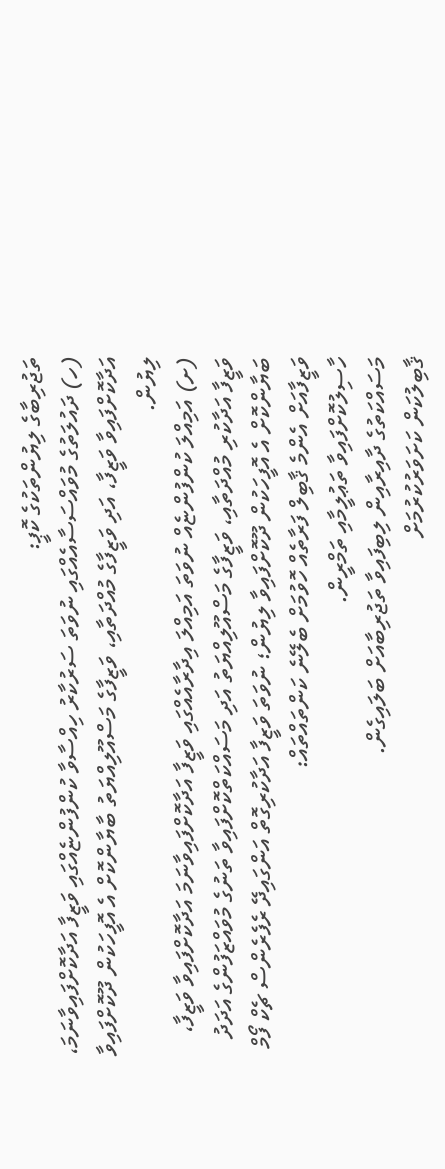ތަޖުރިބާގެ ލިޔުންތަކުގެ ކޮޕީ:
(ހ) ދައުލަތުގެ މުވައްސަސާއެއްގައި ނުވަތަ ސަރުކާރު ހިއްސާވާ ކުންފުންޏެއްގައި ވަޒީފާ އަދާކޮށްފައިވާނަމަ، އަދާކޮށްފައިވާ ވަޒީފާ، އަދި ވަޒީފާގެ މުއްދަތާއި، ވަޒީފާގެ މަސްއޫލިއްޔަތު ބާޔާންކޮށް އެ އޮފީހަކުން ދޫކޮށްފައިވާ ލިޔުން.
(ށ) އަމިއްލަ ކުންފުންޏެއް ނުވަތަ އަމިއްލަ އިދާރާއެއްގައި ވަޒީފާ އަދާކޮށްފައިވާނަމަ އަދާކޮށްފައިވާ ވަޒީފާ، ވަޒީފާ އަދާކުރި މުއްދަތާއި، ވަޒީފާގެ މަސްއޫލިއްޔަތު އަދި މަސައްކަތްކޮށްފައިވާ ތަނުގެ މުވައްޒަފުންގެ އަދަދު ބަޔާންކޮށް އެ އޮފީހަކުން ދޫކޮށްފައިވާ ލިޔުން؛ ނުވަތަ ވަޒީފާ އަދާކުރިގޮތް އަންގައިދޭ ރެފެރެންސް ޗެކް ފޯމް
ވަޒީފާއަށް އެންމެ ޤާބިލް ފަރާތެއް ހޮވުމަށް ބެލޭނެ ކަންތައްތައް:
ހާސިލުކޮށްފައިވާ ތަޢުލީމާއި ތަމްރީން.
މަސައްކަތުގެ ދާއިރާއިން ލިބިފައިވާ ތަޖުރިބާއަށް ބަލައިގެން.
ޤާބިލުކަން ކަށަވަރުކުރުމަށް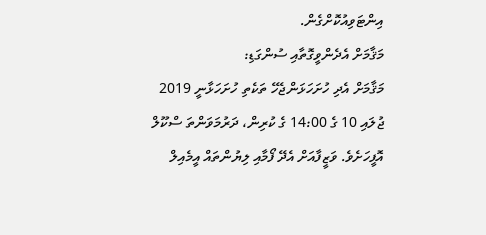އިންޓަވިއުކޮށްގެން.
މަޤާމަށް އެދެންވީގޮތާއި ސުންގަޑި:
މަޤާމަށް އެދި ހުށަހަޅަންޖެހޭ ތަކެތި ހުށަހަޅާނީ 2019 ޖުލައި 10 ގެ 14:00 ގެ ކުރިން، ދަރުމަވަންތަ ސްކޫލް އޮފީހަށެވެ. ވަޒީފާއަށް އެދޭ ފޯމާއި ލިޔުންތައް އީމެއިލް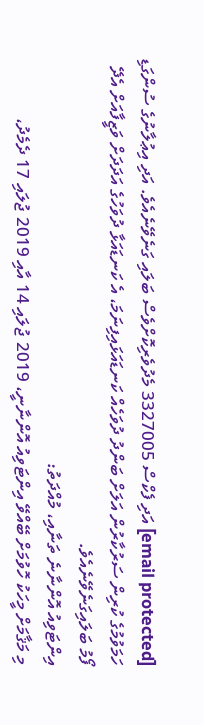[email protected] އަދި ފެކްސް 3327005 މެދުވެރިކޮށްވެސް ބަލައި ގަނެވޭނެއެވެ. އަދި އިޢުލާނުގެ ސުންގަޑި ހަމަވުމުގެ ކުރިން ސަރުކާރުން އަލަށް ބަންދު ދުވަހެއް ކަނޑައަޅައިފިނަމަ، އެ ކަނޑައަޅާ ދުވަހުގެ އަދަދަށް ވަޒީފާއަށް އެދޭ ފޯމު ބަލައިގަނެވޭނެއެވެ.
އިންޓަވިއު އޮންނާނެ ތަނާއި، މުއްދަތު:
މި މަޤާމަށް މީހަކު ހޮވުމަށް ބޭއްވޭ އިންޓަވިއު އޮންނާނީ، 2019 ޖުލައި 14 އާއި 2019 ޖުލައި 17 ދެމެދު،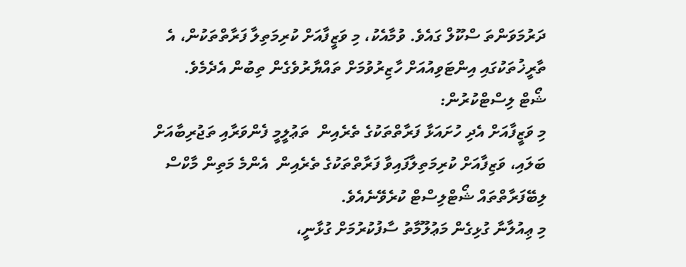ދަރުމަވަންތަ ސްކޫލް ގައެވެ. ވުމާއެކު، މި ވަޒީފާއަށް ކުރިމަތިލާ ފަރާތްތަކުން، އެ ތާރީޚުތަކުގައި އިންޓަވިއުއަށް ހާޒިރުވުމަށް ތައްޔާރުވެގެން ތިބުން އެދެމެވެ.
ޝޯޓް ލިސްޓްކުރުން:
މި ވަޒީފާއަށް އެދި ހުށައަޅާ ފަރާތްތަކުގެ ތެރެއިން  ތަޢުލީމީ ފެންވަރާއި ތަޖުރިބާއަށް ބަލައި، ވަޒިފާއަށް ކުރިމަތިލާފައިވާ ފަރާތްތަކުގެ ތެރެއިން  އެންމެ މަތިން މާކްސް ލިބޭފަރާތްތައް ޝޯޓްލިސްޓް ކުރެވޭނެއެވެ.
މި ޢިއުލާނާ ގުޅިގެން މަޢުލޫމާތު ސާފުކުރުމަށް ގުޅާނީ،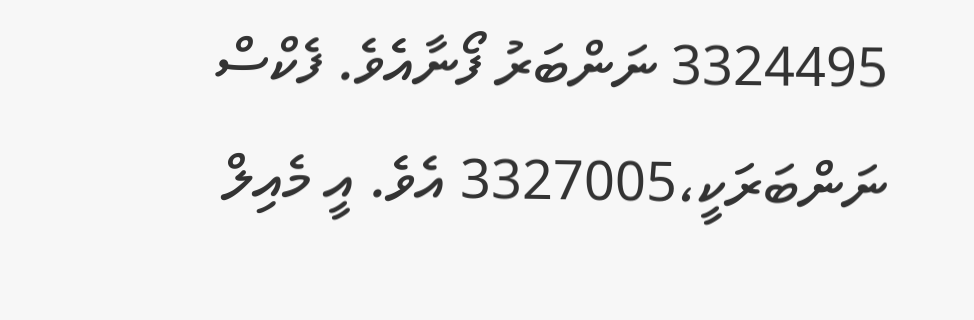3324495 ނަންބަރު ފޯނާއެވެ. ފެކްސް ނަންބަރަކީ،3327005 އެވެ. އީ މެއިލް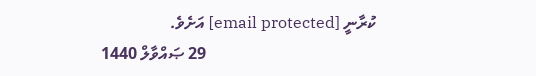ކުރާނީ [email protected] އަށެވެ.
                                         29 ޞައްވާލް 1440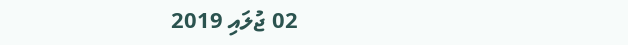02 ޖުލައި 2019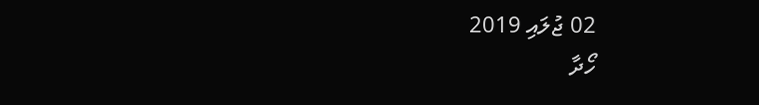02 ޖުލައި 2019
ހޯދާ